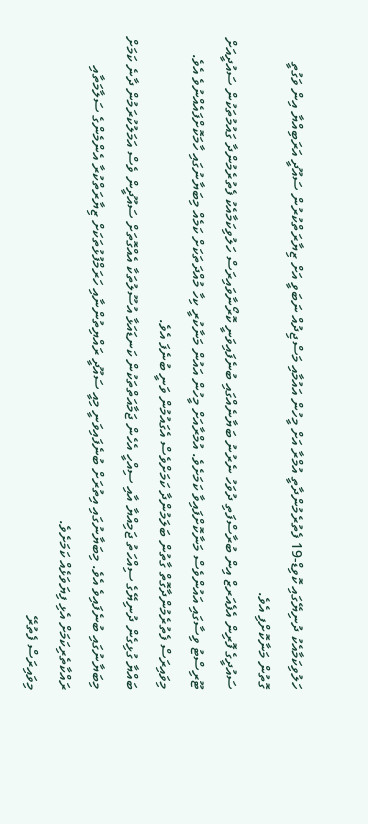ހަލުވިކަމާއެކު ދުނިޔޭގައި ކޮވިޑް-19 ފެތުރެމުންދާތީ އުމްރާ އަށް މީހުން އައުމާއި މަސްޖިދުއް ނަބަވީ އަށް ޒިޔާރަތްކުރުން ސައޫދީ އަރަބިއްޔާ އިން ވަގުތީ ގޮތުން މަނާކޮށްފި އެވެ.
ސައުދީގެ ފޮރިން އެފެއަރޒް އިން ބުރާސްފަތި ދުވަހު ނެރުނު ބަޔާނެއްގައި ބުނެފައިވަނީ ކޮރޯނާވައިރަސް ހަލުވިކަމާއެކު ފެތުރެމުންދާ ގައުމުތަކުން ސައުދީއަށް ޓޫރިސްޓު ވިސާގައި އައުންވެސް މަނާކޮށްފައިވާ ކަމަށެވެ. އުމްރާއަށް މީހުން އައުން މަނާކުރީ ކިހާ މުއްދަތަކަށް ކަމެއް މިބަޔާނުގައި ހާމަކޮށްފައެއްނުވެ އެވެ. މިވައިރަސް ފެތުރެމުންދާގޮތް ގާތުން ބަލަމުންދާ ކަމަށްވެސް އެގައުމުން ވަނީ ބުނެފަ އެވެ.
ބައްޔާ ގުޅިގެން ދުނިޔޭގެ ސިއްހަތު ޖަމިއްޔާ އާއި ސިއްހީ އެހެން ޖަމާއަތްތަކުން ކަނޑައަޅާ އުސޫލުތަކާ އެއްގޮތަށް ސައޫދީން ވެސް އަމަލުކުރަމުން ދާނެ ކަމަށް މިބަޔާނުގައި ބުނެފައިވެ އެވެ. މިބަޔާނުގައި އިތުރަށް ބުނެފައިވަނީ މިއީ ސައޫދީ ރައްޔިތުންނާއި ހަރަމްފުޅުތަކަށް ޒިޔާރަތްކުރާ އެންމެންގެ ސަލާމަތާއި ރައްކާތެރިކަމަށް އެޅި ފިޔަވަޅެއް ކަމަށެވެ.
މިވައިރަސް ފެތުރޭ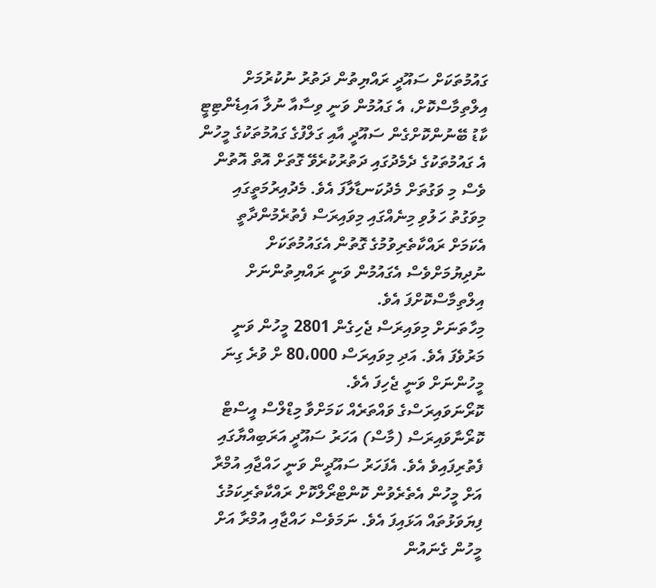ގައުމުތަކަށް ސައޫދީ ރައްޔިތުން ދަތުރު ނުކުރުމަށް އިލްތިމާސްކޮށް، އެ ގައުމުން ވަނީ ވިސާއާ ނުލާ އައިޑެންޓިޓީ ކާޑު ބޭނުންކޮށްގެން ސައޫދީ އާއި ގަލްފުގެ ގައުމުތަކުގެ މީހުން އެ ގައުމުތަކުގެ ދެމެދުގައި ދަތުރުކުރެވޭ ގޮތަށް އޮތް އޮތުން ވެސް މި ވަގުތަށް މެދުކަނޑާލާފަ އެވެ. މެދުއިރުމަތީގައި މިވަގުތު ހަލުވި މިނެއްގައި މިވައިރަސް ފެތުރެމުންދާތީ އެކަމަށް ރައްކާތެރިވުމުގެ ގޮތުން އެގައުމުތަކަށް ނުދިޔުމަށްވެސް އެގައުމުން ވަނީ ރައްޔިތުންނަށް އިލްތިމާސްކޮށްފަ އެވެ.
މިހާތަނަށް މިވައިރަސް ޖެހިގެން 2801 މީހުން ވަނީ މަރުވެފަ އެވެ. އަދި މިވައިރަސް 80،000 ށް ވުރެ ގިނަ މީހުންނަށް ވަނީ ޖެހިފަ އެވެ.
ކޮރޯނަވައިރަސްގެ ވައްތަރެއް ކަމަށްވާ މިޑްލްސް އީސްޓް ކޮރޯނާވައިރަސް (މާސް) އަހަރު ސައޫދީ އަރަބިއްޔާގައި ފެތުރިފައިވެ އެވެ. އެފަހަރު ސައޫދީން ވަނީ ހައްޖާއި އުމްރާ އަށް މީހުން އެތެރެވުން ކޮންޓްރޯލްކޮށް ރައްކާތެރިކަމުގެ ފިޔަވަޅުތައް އަޅައިފަ އެވެ. ނަމަވެސް ހައްޖާއި އުމްރާ އަށް މީހުން ގެނައުން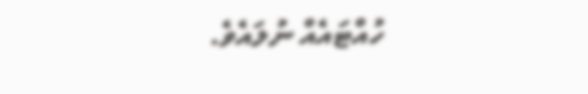ހުއްޓައެއް ނުލައެވެ.